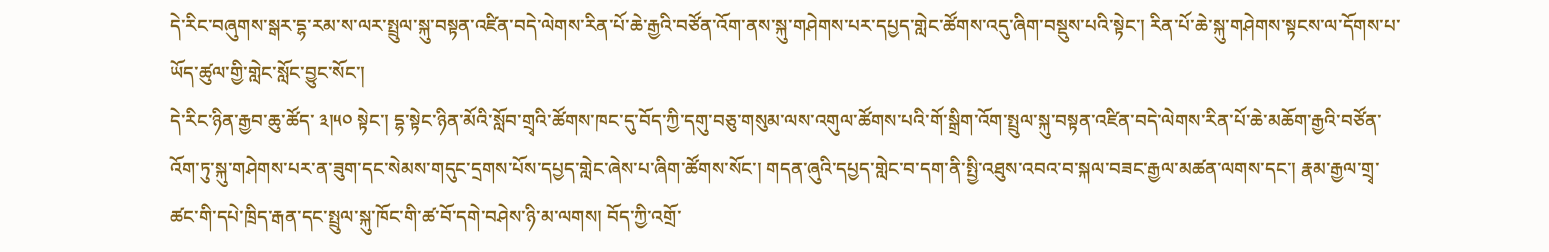དེ་རིང་བཞུགས་སྒར་དྷ་རམ་ས་ལར་སྤྲུལ་སྐུ་བསྟན་འཛིན་བདེ་ལེགས་རིན་པོ་ཆེ་རྒྱའི་བཙོན་འོག་ནས་སྐུ་གཤེགས་པར་དཔྱད་གླེང་ཚོགས་འདུ་ཞིག་བསྡུས་པའི་སྟེང་། རིན་པོ་ཆེ་སྐུ་གཤེགས་སྟངས་ལ་དོགས་པ་ཡོད་ཚུལ་གྱི་གླེང་སློང་བྱུང་སོང་།
དེ་རིང་ཉིན་རྒྱབ་ཆུ་ཚོད་ ༣།༥༠ སྟེང་། དྷ་སྟེང་ཉིན་མོའི་སློབ་གྲྭའི་ཚོགས་ཁང་དུ་བོད་ཀྱི་དགུ་བཅུ་གསུམ་ལས་འགུལ་ཚོགས་པའི་གོ་སྒྲིག་འོག་སྤྲུལ་སྐུ་བསྟན་འཛིན་བདེ་ལེགས་རིན་པོ་ཆེ་མཆོག་རྒྱའི་བཙོན་འོག་ཏུ་སྐུ་གཤེགས་པར་ན་ཟུག་དང་སེམས་གདུང་དྲགས་པོས་དཔྱད་གླེང་ཞེས་པ་ཞིག་ཚོགས་སོང་། གདན་ཞུའི་དཔྱད་གླེང་བ་དག་ནི་སྤྱི་འཐུས་འབའ་བ་སྐལ་བཟང་རྒྱལ་མཚན་ལགས་དང་། རྣམ་རྒྱལ་གྲྭ་ཚང་གི་དཔེ་ཁྲིད་རྒན་དང་སྤྲུལ་སྐུ་ཁོང་གི་ཚ་བོ་དགེ་བཤེས་ཉི་མ་ལགས། བོད་ཀྱི་འགྲོ་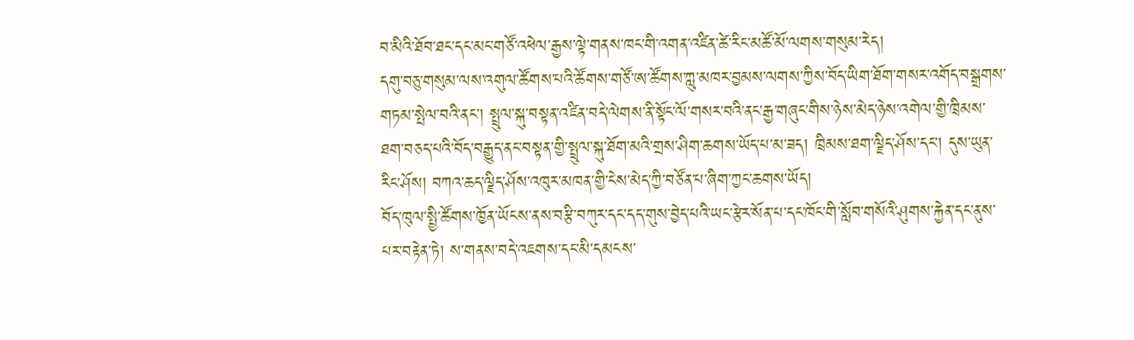བ་མིའི་ཐོབ་ཐང་དང་མང་གཙོ་འཕེལ་རྒྱས་ལྟེ་གནས་ཁང་གི་འགན་འཛིན་ཚེ་རིང་མཚོ་མོ་ལགས་གསུམ་རེད།
དགུ་བཅུ་གསུམ་ལས་འགུལ་ཚོགས་པའི་ཚོགས་གཙོ་ཨ་ཚོགས་ཀླུ་མཁར་བྱམས་ལགས་ཀྱིས་བོད་ཡིག་ཐོག་གསར་འགོད་བསྒྲགས་གཏམ་སྤེལ་བའི་ནང་། སྤྲུལ་སྐུ་བསྟན་འཛིན་བདེ་ལེགས་ནི་སྟོང་ལོ་གསར་བའི་ནང་རྒྱ་གཞུང་གིས་ཉེས་མེད་ཉེས་འགེལ་གྱི་ཁྲིམས་ཐག་བཅད་པའི་བོད་བརྒྱུད་ནང་བསྟན་གྱི་སྤྲུལ་སྐུ་ཐོག་མའི་གྲས་ཤིག་ཆགས་ཡོད་པ་མ་ཟད། ཁྲིམས་ཐག་ལྗིད་ཤོས་དང་། དུས་ཡུན་རིང་ཤོས། བཀའ་ཆད་ལྗིད་ཤོས་འཁུར་མཁན་གྱི་ངེས་མེད་ཀྱི་བཙོན་པ་ཞིག་ཀྱང་ཆགས་ཡོད།
བོད་ཁུལ་སྤྱི་ཚོགས་ཁྱོན་ཡོངས་ནས་བརྩི་བཀུར་དང་དད་གུས་བྱེད་པའི་ཡང་རྩེར་སོན་པ་དང་ཁོང་གི་སློབ་གསོའི་ཤུགས་རྐྱེན་དང་ནུས་པར་བརྟེན་ཏེ། ས་གནས་བདེ་འཇགས་དང་མི་དམངས་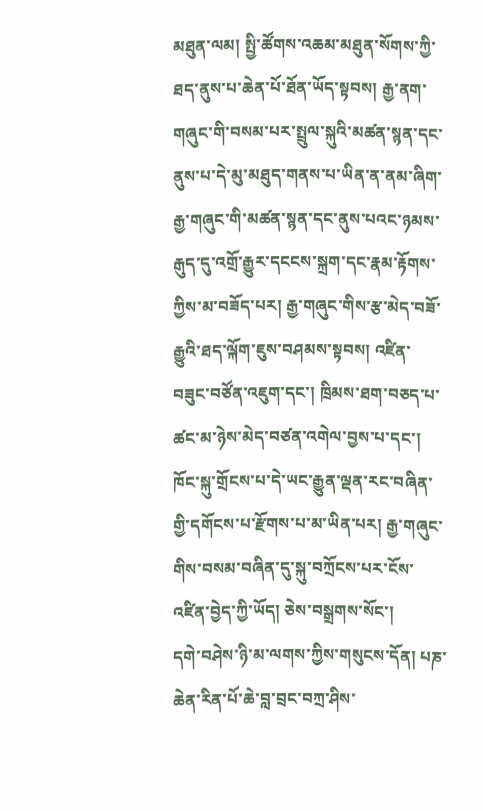མཐུན་ལམ། སྤྱི་ཚོགས་འཆམ་མཐུན་སོགས་ཀྱི་ཐད་ནུས་པ་ཆེན་པོ་ཐོན་ཡོད་སྟབས། རྒྱ་ནག་གཞུང་གི་བསམ་པར་སྤྲུལ་སྐུའི་མཚན་སྙན་དང་ནུས་པ་དེ་མུ་མཐུད་གནས་པ་ཡིན་ན་ནམ་ཞིག་རྒྱ་གཞུང་གི་མཚན་སྙན་དང་ནུས་པའང་ཉམས་རྒུད་དུ་འགྲོ་རྒྱུར་དངངས་སྐྲག་དང་རྣམ་རྟོགས་ཀྱིས་མ་བཟོད་པར། རྒྱ་གཞུང་གིས་རྩ་མེད་བཟོ་རྒྱུའི་ཐད་ལྐོག་ཇུས་བཤམས་སྟབས། འཛིན་བཟུང་བཙོན་འཇུག་དང་། ཁྲིམས་ཐག་བཅད་པ་ཚང་མ་ཉེས་མེད་བཙན་འགེལ་བྱས་པ་དང་། ཁོང་སྐུ་གྲོངས་པ་དེ་ཡང་རྒྱུན་ལྡན་རང་བཞིན་གྱི་དགོངས་པ་རྫོགས་པ་མ་ཡིན་པར། རྒྱ་གཞུང་གིས་བསམ་བཞིན་དུ་སྐུ་བཀྲོངས་པར་ངོས་འཛིན་བྱེད་ཀྱི་ཡོད། ཅེས་བསྒྲགས་སོང་།
དགེ་བཤེས་ཉི་མ་ལགས་ཀྱིས་གསུངས་དོན། པཎ་ཆེན་རིན་པོ་ཆེ་བླ་བྲང་བཀྲ་ཤིས་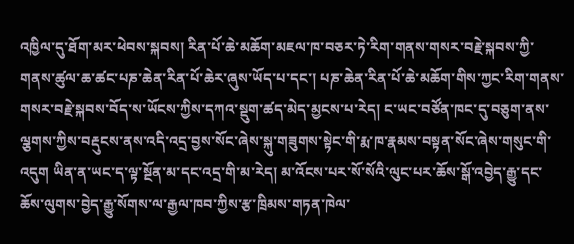འཁྱིལ་དུ་ཐོག་མར་ཕེབས་སྐབས། རིན་པོ་ཆེ་མཆོག་མཇལ་ཁ་བཅར་ཏེ་རིག་གནས་གསར་བརྗེ་སྐབས་ཀྱི་གནས་ཚུལ་ཆ་ཚང་པཎ་ཆེན་རིན་པོ་ཆེར་ཞུས་ཡོད་པ་དང་། པཎ་ཆེན་རིན་པོ་ཆེ་མཆོག་གིས་ཀྱང་རིག་གནས་གསར་བརྗེ་སྐབས་བོད་ས་ཡོངས་ཀྱིས་དཀའ་སྡུག་ཚད་མེད་མྱངས་པ་རེད། ང་ཡང་བཙོན་ཁང་དུ་བཅུག་ནས་ལྕགས་ཀྱིས་བརྡུངས་ནས་འདི་འདྲ་བྱས་སོང་ཞེས་སྐུ་གཟུགས་སྟེང་གི་རྨ་ཁ་རྣམས་བསྟན་སོང་ཞེས་གསུང་གི་འདུག ཡིན་ན་ཡང་ད་ལྟ་སྔོན་མ་དང་འདྲ་གི་མ་རེད། མ་འོངས་པར་སོ་སོའི་ལུང་པར་ཆོས་སྒོ་འབྱེད་རྒྱུ་དང་ཆོས་ལུགས་བྱེད་རྒྱུ་སོགས་ལ་རྒྱལ་ཁབ་ཀྱིས་རྩ་ཁྲིམས་གཏན་ཁེལ་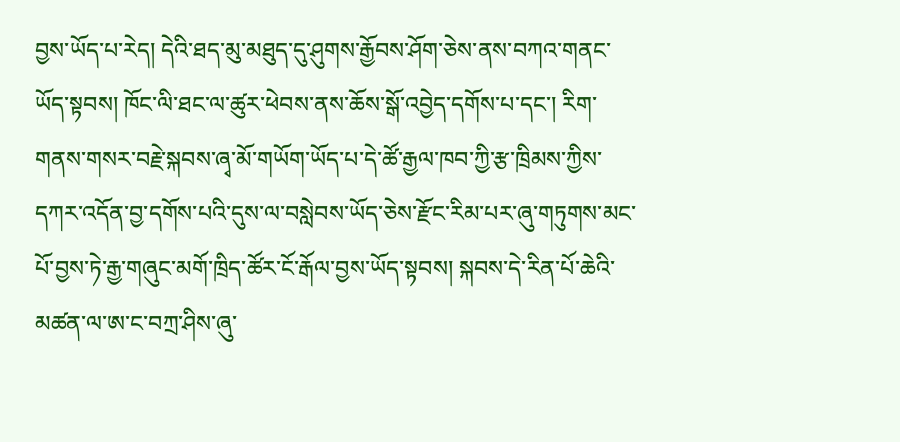བྱས་ཡོད་པ་རེད། དེའི་ཐད་མུ་མཐུད་དུ་ཤུགས་རྒྱོབས་ཤོག་ཅེས་ནས་བཀའ་གནང་ཡོད་སྟབས། ཁོང་ལི་ཐང་ལ་ཚུར་ཕེབས་ནས་ཆོས་སྒོ་འབྱེད་དགོས་པ་དང་། རིག་གནས་གསར་བརྗེ་སྐབས་ཞྭ་མོ་གཡོག་ཡོད་པ་དེ་ཚོ་རྒྱལ་ཁབ་ཀྱི་རྩ་ཁྲིམས་ཀྱིས་དཀར་འདོན་བྱ་དགོས་པའི་དུས་ལ་བསླེབས་ཡོད་ཅེས་རྫོང་རིམ་པར་ཞུ་གཏུགས་མང་པོ་བྱས་ཏེ་རྒྱ་གཞུང་མགོ་ཁྲིད་ཚོར་ངོ་རྒོལ་བྱས་ཡོད་སྟབས། སྐབས་དེ་རིན་པོ་ཆེའི་མཚན་ལ་ཨ་ང་བཀྲ་ཤིས་ཞུ་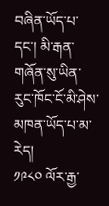བཞིན་ཡོད་པ་དང་། མི་རྒན་གཞོན་སུ་ཡིན་རུང་ཁོང་ངོ་མི་ཤེས་མཁན་ཡོད་པ་མ་རེད།
༡༩༨༠ ལོར་རྒྱ་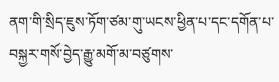ནག་གི་སྲིད་ཇུས་ཏོག་ཙམ་གུ་ཡངས་ཕྱིན་པ་དང་དགོན་པ་བསྐྱར་གསོ་བྱེད་རྒྱུ་མགོ་མ་བཙུགས་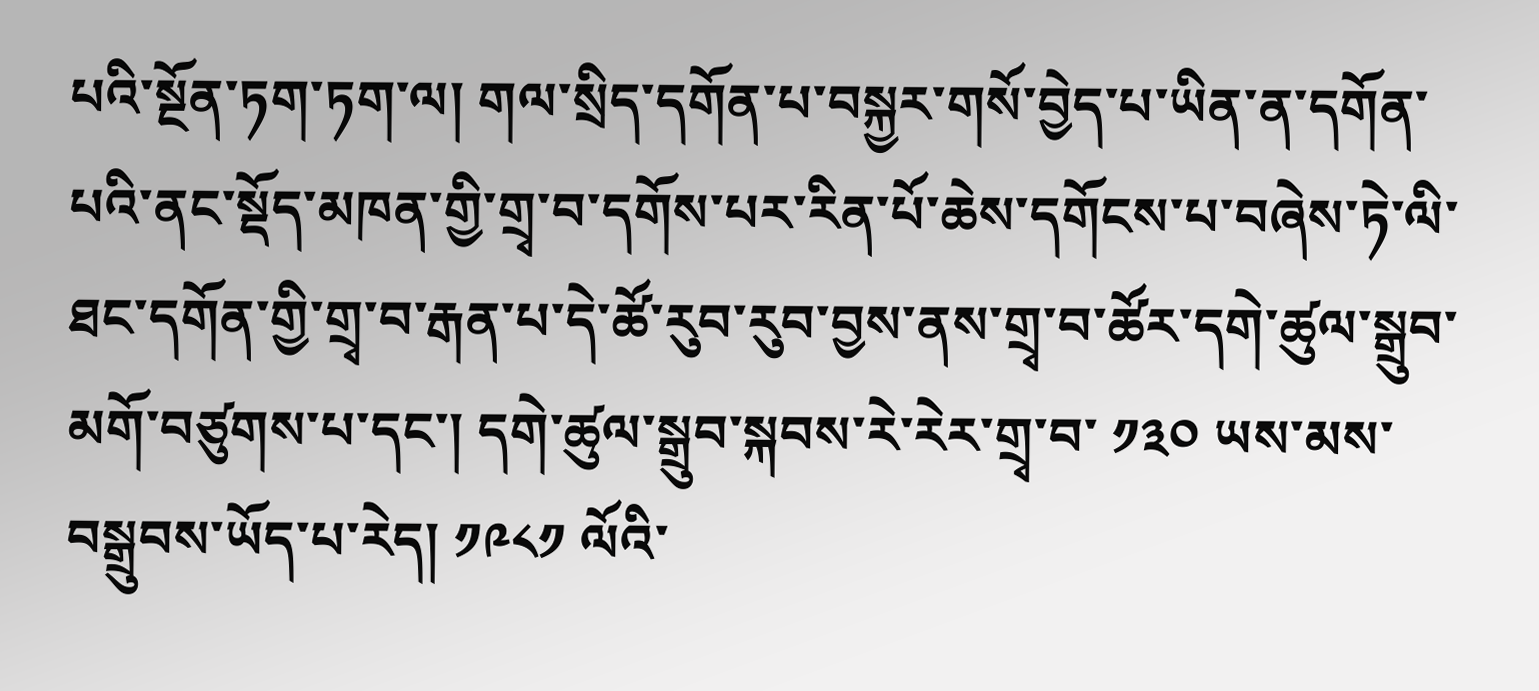པའི་སྔོན་ཏག་ཏག་ལ། གལ་སྲིད་དགོན་པ་བསྐྱར་གསོ་བྱེད་པ་ཡིན་ན་དགོན་པའི་ནང་སྡོད་མཁན་གྱི་གྲྭ་བ་དགོས་པར་རིན་པོ་ཆེས་དགོངས་པ་བཞེས་ཏེ་ལི་ཐང་དགོན་གྱི་གྲྭ་བ་རྒན་པ་དེ་ཚོ་རུབ་རུབ་བྱས་ནས་གྲྭ་བ་ཚོར་དགེ་ཚུལ་སྒྲུབ་མགོ་བཙུགས་པ་དང་། དགེ་ཚུལ་སྒྲུབ་སྐབས་རེ་རེར་གྲྭ་བ་ ༡༣༠ ཡས་མས་བསྒྲུབས་ཡོད་པ་རེད། ༡༩༨༡ ལོའི་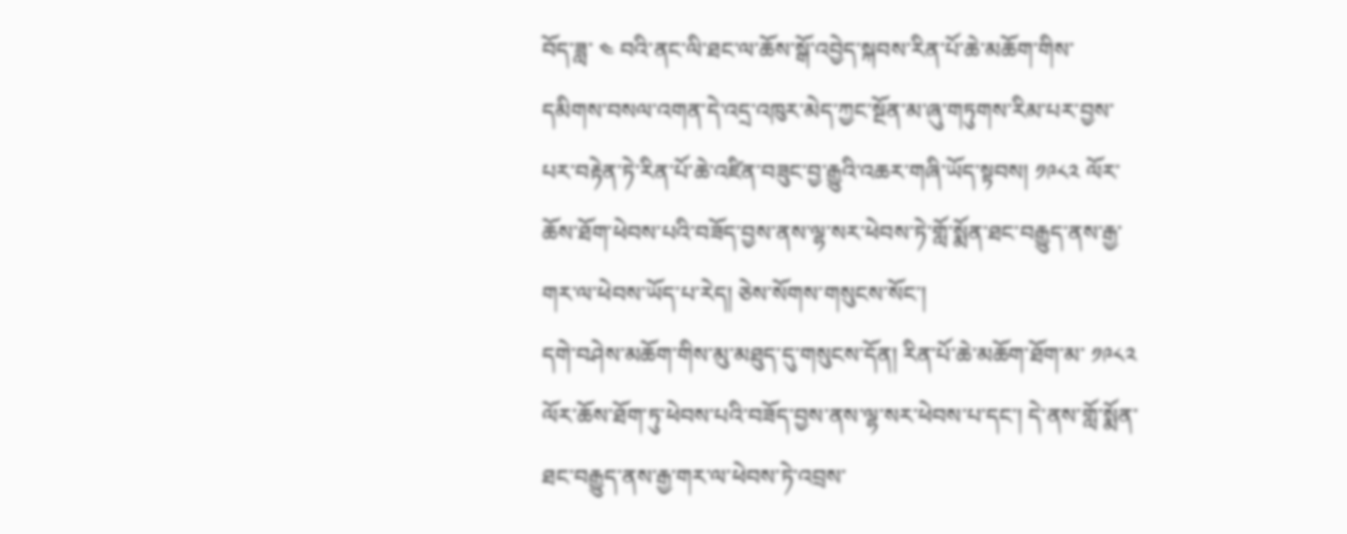བོད་ཟླ་ ༤ བའི་ནང་ལི་ཐང་ལ་ཆོས་སྒོ་འབྱེད་སྐབས་རིན་པོ་ཆེ་མཆོག་གིས་དམིགས་བསལ་འགན་དེ་འདྲ་འཁུར་མེད་ཀྱང་སྔོན་མ་ཞུ་གཏུགས་རིམ་པར་བྱས་པར་བརྟེན་ཏེ་རིན་པོ་ཆེ་འཛིན་བཟུང་བྱ་རྒྱུའི་འཆར་གཞི་ཡོད་སྟབས། ༡༩༨༢ ལོར་ཆོས་ཐོག་ཕེབས་པའི་བཟོད་བྱས་ནས་ལྷ་སར་ཕེབས་ཏེ་གློ་སྨོན་ཐང་བརྒྱུད་ནས་རྒྱ་གར་ལ་ཕེབས་ཡོད་པ་རེད། ཅེས་སོགས་གསུངས་སོང་།
དགེ་བཤེས་མཆོག་གིས་མུ་མཐུད་དུ་གསུངས་དོན། རིན་པོ་ཆེ་མཆོག་ཐོག་མ་ ༡༩༨༢ ལོར་ཆོས་ཐོག་ཏུ་ཕེབས་པའི་བཟོད་བྱས་ནས་ལྷ་སར་ཕེབས་པ་དང་། དེ་ནས་གློ་སྨོན་ཐང་བརྒྱུད་ནས་རྒྱ་གར་ལ་ཕེབས་ཏེ་འབྲས་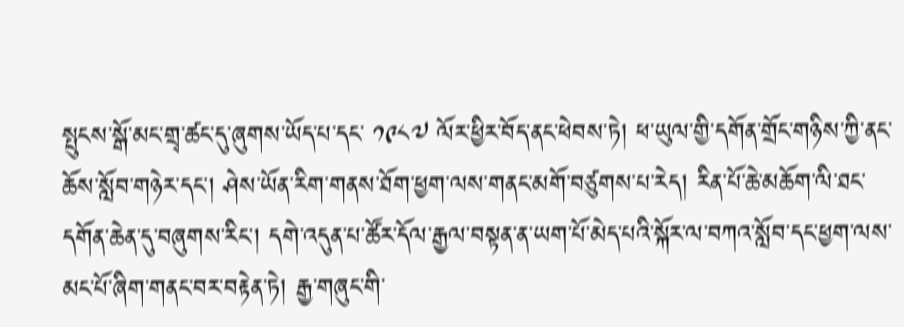སྤུངས་སྒོ་མང་གྲྭ་ཚང་དུ་ཞུགས་ཡོད་པ་དང་ ༡༩༨༧ ལོར་ཕྱིར་བོད་ནང་ཕེབས་ཏེ། ཕ་ཡུལ་གྱི་དགོན་གྲོང་གཉིས་ཀྱི་ནང་ཆོས་སློབ་གཉེར་དང་། ཤེས་ཡོན་རིག་གནས་ཐོག་ཕྱག་ལས་གནང་མགོ་བཙུགས་པ་རེད། རིན་པོ་ཆེ་མཆོག་ལི་ཐང་དགོན་ཆེན་དུ་བཞུགས་རིང་། དགེ་འདུན་པ་ཚོར་དོལ་རྒྱལ་བསྟན་ན་ཡག་པོ་མེད་པའི་སྐོར་ལ་བཀའ་སློབ་དང་ཕྱག་ལས་མང་པོ་ཞིག་གནང་བར་བརྟེན་ཏེ། རྒྱ་གཞུང་གི་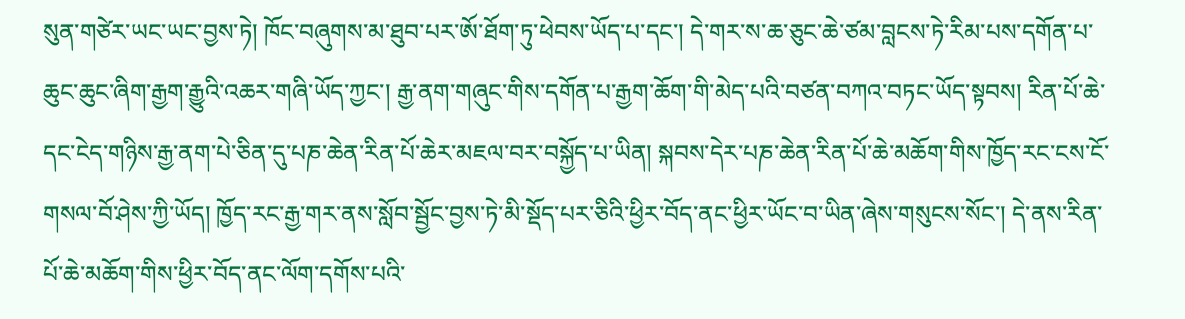སུན་གཙེར་ཡང་ཡང་བྱས་ཏེ། ཁོང་བཞུགས་མ་ཐུབ་པར་ཨོ་ཐོག་ཏུ་ཕེབས་ཡོད་པ་དང་། དེ་གར་ས་ཆ་ཅུང་ཆེ་ཙམ་བླངས་ཏེ་རིམ་པས་དགོན་པ་ཆུང་ཆུང་ཞིག་རྒྱག་རྒྱུའི་འཆར་གཞི་ཡོད་ཀྱང་། རྒྱ་ནག་གཞུང་གིས་དགོན་པ་རྒྱག་ཆོག་གི་མེད་པའི་བཙན་བཀའ་བཏང་ཡོད་སྟབས། རིན་པོ་ཆེ་དང་ངེད་གཉིས་རྒྱ་ནག་པེ་ཅིན་དུ་པཎ་ཆེན་རིན་པོ་ཆེར་མཇལ་བར་བསྐྱོད་པ་ཡིན། སྐབས་དེར་པཎ་ཆེན་རིན་པོ་ཆེ་མཆོག་གིས་ཁྱོད་རང་ངས་ངོ་གསལ་བོ་ཤེས་ཀྱི་ཡོད། ཁྱོད་རང་རྒྱ་གར་ནས་སློབ་སྦྱོང་བྱས་ཏེ་མི་སྡོད་པར་ཅིའི་ཕྱིར་བོད་ནང་ཕྱིར་ཡོང་བ་ཡིན་ཞེས་གསུངས་སོང་། དེ་ནས་རིན་པོ་ཆེ་མཆོག་གིས་ཕྱིར་བོད་ནང་ལོག་དགོས་པའི་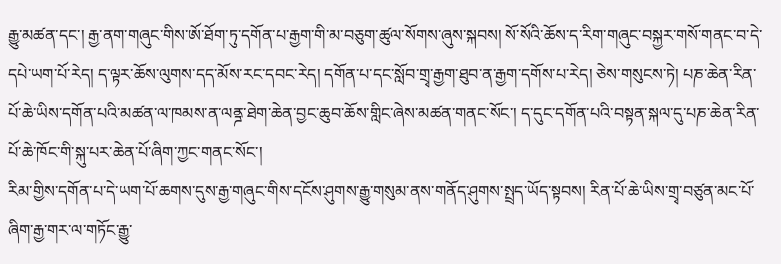རྒྱུ་མཚན་དང་། རྒྱ་ནག་གཞུང་གིས་ཨོ་ཐོག་ཏུ་དགོན་པ་རྒྱག་གི་མ་བཅུག་ཚུལ་སོགས་ཞུས་སྐབས། སོ་སོའི་ཆོས་ད་རིག་གཞུང་བསྐྱར་གསོ་གནང་བ་དེ་དཔེ་ཡག་པོ་རེད། ད་ལྟར་ཆོས་ལུགས་དད་མོས་རང་དབང་རེད། དགོན་པ་དང་སློབ་གྲྭ་རྒྱག་ཐུབ་ན་རྒྱག་དགོས་པ་རེད། ཅེས་གསུངས་ཏེ། པཎ་ཆེན་རིན་པོ་ཆེ་ཡིས་དགོན་པའི་མཚན་ལ་ཁམས་ན་ལནྜ་ཐེག་ཆེན་བྱང་ཆུབ་ཆོས་གླིང་ཞེས་མཚན་གནང་སོང་། ད་དུང་དགོན་པའི་བསྟན་སྐལ་དུ་པཎ་ཆེན་རིན་པོ་ཆེ་ཁོང་གི་སྐུ་པར་ཆེན་པོ་ཞིག་ཀྱང་གནང་སོང་།
རིམ་གྱིས་དགོན་པ་དེ་ཡག་པོ་ཆགས་དུས་རྒྱ་གཞུང་གིས་དངོས་ཤུགས་རྒྱུ་གསུམ་ནས་གནོད་ཤུགས་སྤྲད་ཡོད་སྟབས། རིན་པོ་ཆེ་ཡིས་གྲྭ་བཙུན་མང་པོ་ཞིག་རྒྱ་གར་ལ་གཏོང་རྒྱུ་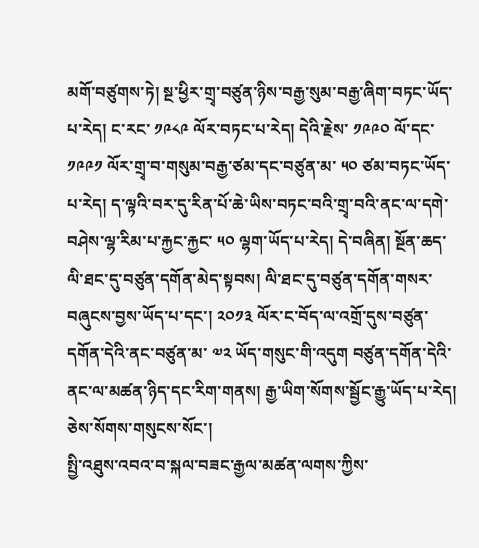མགོ་བཙུགས་ཏེ། སྔ་ཕྱིར་གྲྭ་བཙུན་ཉིས་བརྒྱ་སུམ་བརྒྱ་ཞིག་བཏང་ཡོད་པ་རེད། ང་རང་ ༡༩༨༩ ལོར་བཏང་པ་རེད། དེའི་རྗེས་ ༡༩༩༠ ལོ་དང་ ༡༩༩༡ ལོར་གྲྭ་བ་གསུམ་བརྒྱ་ཙམ་དང་བཙུན་མ་ ༥༠ ཙམ་བཏང་ཡོད་པ་རེད། ད་ལྟའི་བར་དུ་རིན་པོ་ཆེ་ཡིས་བཏང་བའི་གྲྭ་བའི་ནང་ལ་དགེ་བཤེས་ལྷ་རིམ་པ་རྐྱང་རྐྱང་ ༥༠ ལྷག་ཡོད་པ་རེད། དེ་བཞིན། སྔོན་ཆད་ལི་ཐང་དུ་བཙུན་དགོན་མེད་སྟབས། ལི་ཐང་དུ་བཙུན་དགོན་གསར་བཞུངས་བྱས་ཡོད་པ་དང་། ༢༠༡༣ ལོར་ང་བོད་ལ་འགྲོ་དུས་བཙུན་དགོན་དེའི་ནང་བཙུན་མ་ ༧༢ ཡོད་གསུང་གི་འདུག བཙུན་དགོན་དེའི་ནང་ལ་མཚན་ཉིད་དང་རིག་གནས། རྒྱ་ཡིག་སོགས་སྦྱོང་རྒྱུ་ཡོད་པ་རེད། ཅེས་སོགས་གསུངས་སོང་།
སྤྱི་འཐུས་འབའ་བ་སྐལ་བཟང་རྒྱལ་མཚན་ལགས་ཀྱིས་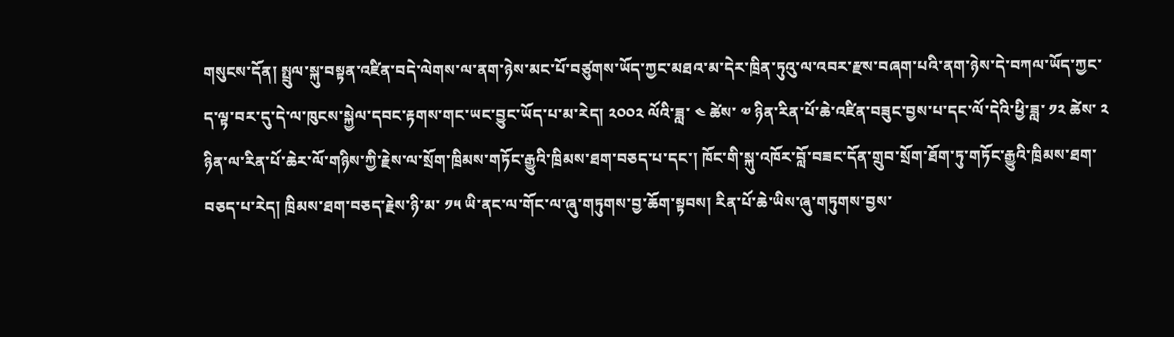གསུངས་དོན། སྤྲུལ་སྐུ་བསྟན་འཛིན་བདེ་ལེགས་ལ་ནག་ཉེས་མང་པོ་བཙུགས་ཡོད་ཀྱང་མཐའ་མ་དེར་ཁྲིན་ཏུའུ་ལ་འབར་རྫས་བཞག་པའི་ནག་ཉེས་དེ་བཀལ་ཡོད་ཀྱང་ད་ལྟ་བར་དུ་དེ་ལ་ཁུངས་སྐྱེལ་དབང་རྟགས་གང་ཡང་བྱུང་ཡོད་པ་མ་རེད། ༢༠༠༢ ལོའི་ཟླ་ ༤ ཚེས་ ༧ ཉིན་རིན་པོ་ཆེ་འཛིན་བཟུང་བྱས་པ་དང་ལོ་དེའི་ཕྱི་ཟླ་ ༡༢ ཚེས་ ༢ ཉིན་ལ་རིན་པོ་ཆེར་ལོ་གཉིས་ཀྱི་རྗེས་ལ་སྲོག་ཁྲིམས་གཏོང་རྒྱུའི་ཁྲིམས་ཐག་བཅད་པ་དང་། ཁོང་གི་སྐུ་འཁོར་བློ་བཟང་དོན་གྲུབ་སྲོག་ཐོག་ཏུ་གཏོང་རྒྱུའི་ཁྲིམས་ཐག་བཅད་པ་རེད། ཁྲིམས་ཐག་བཅད་རྗེས་ཉི་མ་ ༡༥ ཡི་ནང་ལ་གོང་ལ་ཞུ་གཏུགས་བྱ་ཆོག་སྟབས། རིན་པོ་ཆེ་ཡིས་ཞུ་གཏུགས་བྱས་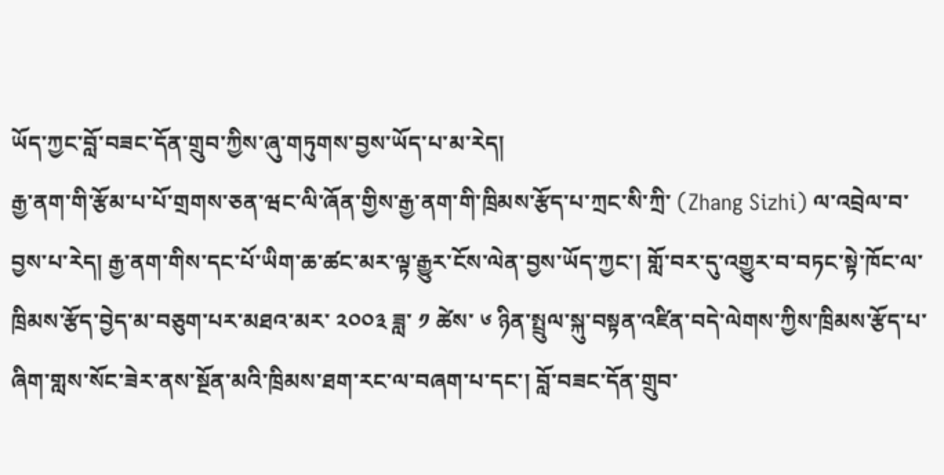ཡོད་ཀྱང་བློ་བཟང་དོན་གྲུབ་ཀྱིས་ཞུ་གཏུགས་བྱས་ཡོད་པ་མ་རེད།
རྒྱ་ནག་གི་རྩོམ་པ་པོ་གྲགས་ཅན་ཝང་ལི་ཞོན་གྱིས་རྒྱ་ནག་གི་ཁྲིམས་རྩོད་པ་ཀྲང་སི་ཀྲི་ (Zhang Sizhi) ལ་འབྲེལ་བ་བྱས་པ་རེད། རྒྱ་ནག་གིས་དང་པོ་ཡིག་ཆ་ཚང་མར་ལྟ་རྒྱུར་ངོས་ལེན་བྱས་ཡོད་ཀྱང་། གློ་བར་དུ་འགྱུར་བ་བཏང་སྟེ་ཁོང་ལ་ཁྲིམས་རྩོད་བྱེད་མ་བཅུག་པར་མཐའ་མར་ ༢༠༠༣ ཟླ་ ༡ ཚེས་ ༦ ཉིན་སྤྲུལ་སྐུ་བསྟན་འཛིན་བདེ་ལེགས་ཀྱིས་ཁྲིམས་རྩོད་པ་ཞིག་གླས་སོང་ཟེར་ནས་སྔོན་མའི་ཁྲིམས་ཐག་རང་ལ་བཞག་པ་དང་། བློ་བཟང་དོན་གྲུབ་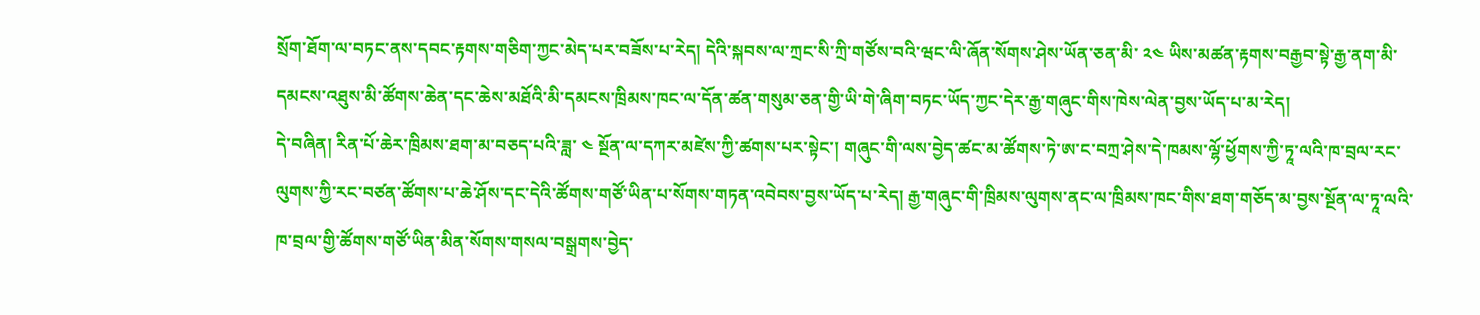སྲོག་ཐོག་ལ་བཏང་ནས་དབང་རྟགས་གཅིག་ཀྱང་མེད་པར་བཟོས་པ་རེད། དེའི་སྐབས་ལ་ཀྲང་སི་ཀྲི་གཙོས་བའི་ཝང་ལི་ཞོན་སོགས་ཤེས་ཡོན་ཅན་མི་ ༢༤ ཡིས་མཚན་རྟགས་བརྒྱབ་སྟེ་རྒྱ་ནག་མི་དམངས་འཐུས་མི་ཚོགས་ཆེན་དང་ཆེས་མཐོའི་མི་དམངས་ཁྲིམས་ཁང་ལ་དོན་ཚན་གསུམ་ཅན་གྱི་ཡི་གེ་ཞིག་བཏང་ཡོད་ཀྱང་དེར་རྒྱ་གཞུང་གིས་ཁེས་ལེན་བྱས་ཡོད་པ་མ་རེད།
དེ་བཞིན། རིན་པོ་ཆེར་ཁྲིམས་ཐག་མ་བཅད་པའི་ཟླ་ ༤ སྔོན་ལ་དཀར་མཛེས་ཀྱི་ཚགས་པར་སྟེང་། གཞུང་གི་ལས་བྱེད་ཚང་མ་ཚོགས་ཏེ་ཨ་ང་བཀྲ་ཤེས་དེ་ཁམས་ལྷོ་ཕྱོགས་ཀྱི་ཏཱ་ལའི་ཁ་བྲལ་རང་ལུགས་ཀྱི་རང་བཙན་ཚོགས་པ་ཆེ་ཤོས་དང་དེའི་ཚོགས་གཙོ་ཡིན་པ་སོགས་གཏན་འབེབས་བྱས་ཡོད་པ་རེད། རྒྱ་གཞུང་གི་ཁྲིམས་ལུགས་ནང་ལ་ཁྲིམས་ཁང་གིས་ཐག་གཅོད་མ་བྱས་སྔོན་ལ་ཏཱ་ལའི་ཁ་བྲལ་གྱི་ཚོགས་གཙོ་ཡིན་མིན་སོགས་གསལ་བསྒྲགས་བྱེད་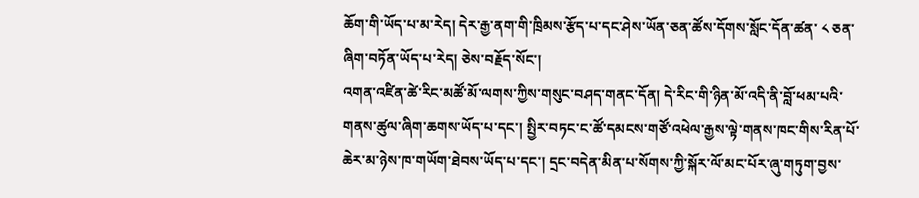ཆོག་གི་ཡོད་པ་མ་རེད། དེར་རྒྱ་ནག་གི་ཁྲིམས་རྩོད་པ་དང་ཤེས་ཡོན་ཅན་ཚོས་དོགས་སློང་དོན་ཚན་ ༨ ཅན་ཞིག་བཏོན་ཡོད་པ་རེད། ཅེས་བརྗོད་སོང་།
འགན་འཛིན་ཚེ་རིང་མཚོ་མོ་ལགས་ཀྱིས་གསུང་བཤད་གནང་དོན། དེ་རིང་གི་ཉིན་མོ་འདི་ནི་བློ་ཕམ་པའི་གནས་ཚུལ་ཞིག་ཆགས་ཡོད་པ་དང་། སྤྱིར་བཏང་ང་ཚོ་དམངས་གཙོ་འཕེལ་རྒྱས་ལྟེ་གནས་ཁང་གིས་རིན་པོ་ཆེར་མ་ཉེས་ཁ་གཡོག་ཐེབས་ཡོད་པ་དང་། དྲང་བདེན་མིན་པ་སོགས་ཀྱི་སྐོར་ལོ་མང་པོར་ཞུ་གཏུག་བྱས་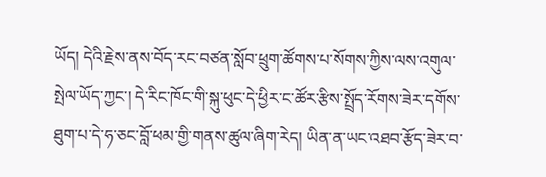ཡོད། དེའི་རྗེས་ནས་བོད་རང་བཙན་སློབ་ཕྲུག་ཚོགས་པ་སོགས་ཀྱིས་ལས་འགུལ་སྤེལ་ཡོད་ཀྱང་། དེ་རིང་ཁོང་གི་སྐུ་ཕུང་དེ་ཕྱིར་ང་ཚོར་རྩིས་སྤྲོད་རོགས་ཟེར་དགོས་ཐུག་པ་དེ་ཧ་ཅང་བློ་ཕམ་གྱི་གནས་ཚུལ་ཞིག་རེད། ཡིན་ན་ཡང་འཐབ་རྩོད་ཟེར་བ་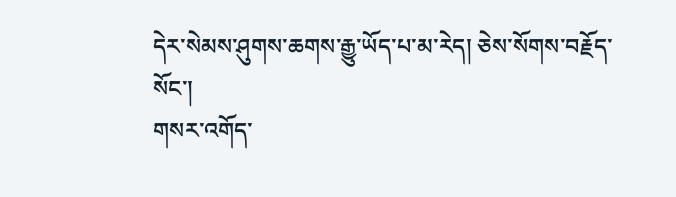དེར་སེམས་ཤུགས་ཆགས་རྒྱུ་ཡོད་པ་མ་རེད། ཅེས་སོགས་བརྗོད་སོང་།
གསར་འགོད་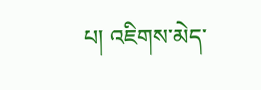པ། འཇིགས་མེད་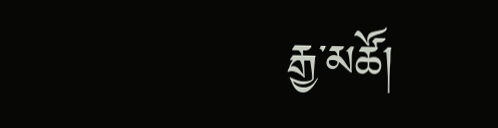རྒྱ་མཚོ།